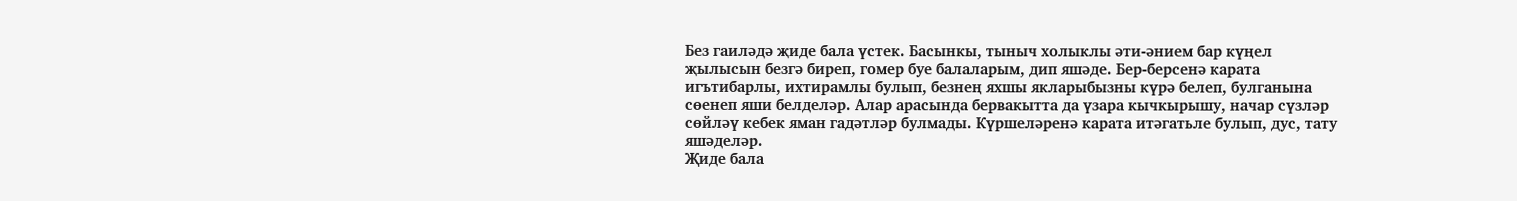Без гаиләдә җиде бала үстек. Басынкы, тыныч холыклы әти-әнием бар күңел җылысын безгә биреп, гомер буе балаларым, дип яшәде. Бер-берсенә карата игътибарлы, ихтирамлы булып, безнең яхшы якларыбызны күрә белеп, булганына сөенеп яши белделәр. Алар арасында бервакытта да үзара кычкырышу, начар сүзләр сөйләү кебек яман гадәтләр булмады. Күршеләренә карата итәгатьле булып, дус, тату яшәделәр.
Җиде бала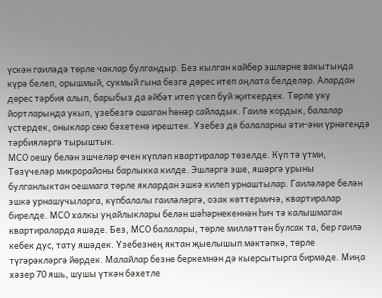үскән гаиләдә төрле чаклар булгандыр. Без кылган кайбер эшләрне вакытында күрә белеп, орышмый, сукмый гына безгә дөрес итеп аңлата белделәр. Алардан дөрес тәрбия алып, барыбыз да әйбәт итеп үсеп буй җиткердек. Төрле уку йортларында укып, үзебезгә ошаган һөнәр сайладык. Гаилә кордык, балалар үстердек, оныклар сөю бәхетенә ирештек. Үзебез дә балаларны әти-әни үрнәгендә тәрбияләргә тырыштык.
МСО оешу белән эшчеләр өчен күпләп квартиралар төзелде. Күп тә үтми, Төзүчеләр микрорайоны барлыкка килде. Эшләргә эше, яшәргә урыны булганлыктан оешмага төрле яклардан эшкә килеп урнаштылар. Гаиләләре белән эшкә урнашучыларга, күпбалалы гаиләләргә, озак көттермичә, квартиралар бирелде. МСО халкы уңайлыклары белән шәһәрнекеннән һич тә калышмаган квартираларда яшәде. Без, МСО балалары, төрле милләттән булсак та, бер гаилә кебек дус, тату яшәдек. Үзебезнең яктан җыелышып мәктәпкә, төрле түгәрәкләргә йөрдек. Малайлар безне беркемнән дә кыерсытырга бирмәде. Миңа хәзер 70 яшь, шушы үткән бәхетле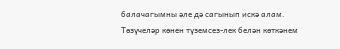балачагымны әле дә сагынып искә алам.
Төзүчеләр көнен түземсез-лек белән көткәнем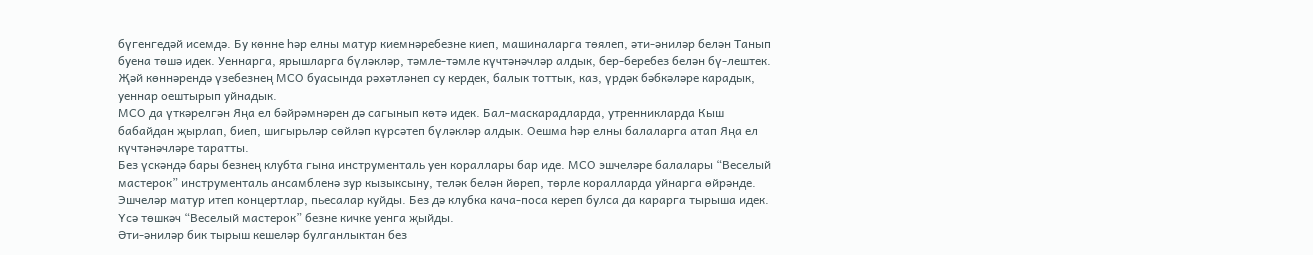бүгенгедәй исемдә. Бу көнне һәр елны матур киемнәребезне киеп, машиналарга төялеп, әти-әниләр белән Танып буена төшә идек. Уеннарга, ярышларга бүләкләр, тәмле-тәмле күчтәнәчләр алдык, бер-беребез белән бү-лештек. Җәй көннәрендә үзебезнең МСО буасында рәхәтләнеп су кердек, балык тоттык, каз, үрдәк бәбкәләре карадык, уеннар оештырып уйнадык.
МСО да үткәрелгән Яңа ел бәйрәмнәрен дә сагынып көтә идек. Бал-маскарадларда, утренникларда Кыш бабайдан җырлап, биеп, шигырьләр сөйләп күрсәтеп бүләкләр алдык. Оешма һәр елны балаларга атап Яңа ел күчтәнәчләре таратты.
Без үскәндә бары безнең клубта гына инструменталь уен кораллары бар иде. МСО эшчеләре балалары “Веселый мастерок” инструменталь ансамбленә зур кызыксыну, теләк белән йөреп, төрле коралларда уйнарга өйрәнде. Эшчеләр матур итеп концертлар, пьесалар куйды. Без дә клубка кача-поса кереп булса да карарга тырыша идек. Үсә төшкәч “Веселый мастерок” безне кичке уенга җыйды.
Әти-әниләр бик тырыш кешеләр булганлыктан без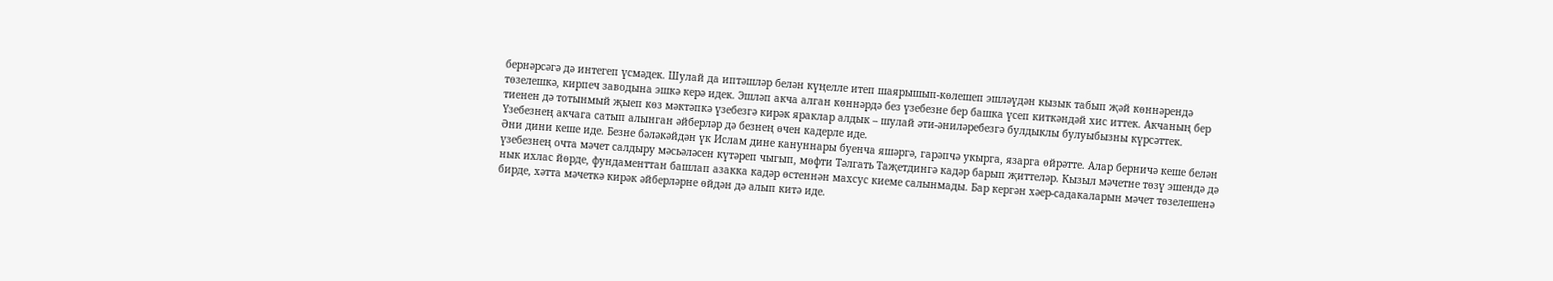бернәрсәгә дә интегеп үсмәдек. Шулай да иптәшләр белән күңелле итеп шаярышып-көлешеп эшләүдән кызык табып җәй көннәрендә төзелешкә, кирпеч заводына эшкә керә идек. Эшләп акча алган көннәрдә без үзебезне бер башка үсеп киткәндәй хис иттек. Акчаның бер тиенен дә тотынмый җыеп көз мәктәпкә үзебезгә кирәк яраклар алдык – шулай әти-әниләребезгә булдыклы булуыбызны күрсәттек. Үзебезнең акчага сатып алынган әйберләр дә безнең өчен кадерле иде.
Әни дини кеше иде. Безне бәләкәйдән үк Ислам дине кануннары буенча яшәргә, гарәпчә укырга, язарга өйрәтте. Алар берничә кеше белән үзебезнең очта мәчет салдыру мәсьәләсен күтәреп чыгып, мөфти Тәлгать Таҗетдингә кадәр барып җиттеләр. Кызыл мәчетне төзү эшендә дә нык ихлас йөрде, фундаменттан башлап азакка кадәр өстеннән махсус киеме салынмады. Бар кергән хәер-садакаларын мәчет төзелешенә бирде, хәтта мәчеткә кирәк әйберләрне өйдән дә алып китә иде.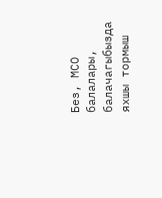Без, МСО балалары, балачагыбызда яхшы тормыш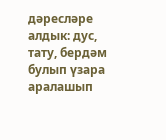дәресләре алдык: дус, тату, бердәм булып үзара аралашып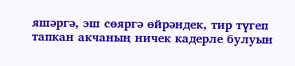яшәргә, эш сөяргә өйрәндек, тир түгеп тапкан акчаның ничек кадерле булуын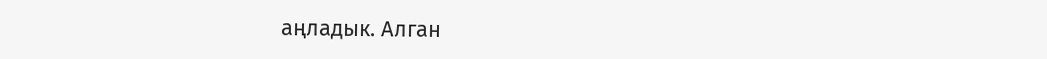аңладык. Алган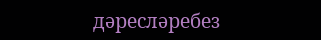дәресләребез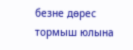безне дөрес тормыш юлына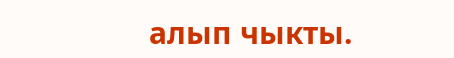алып чыкты.